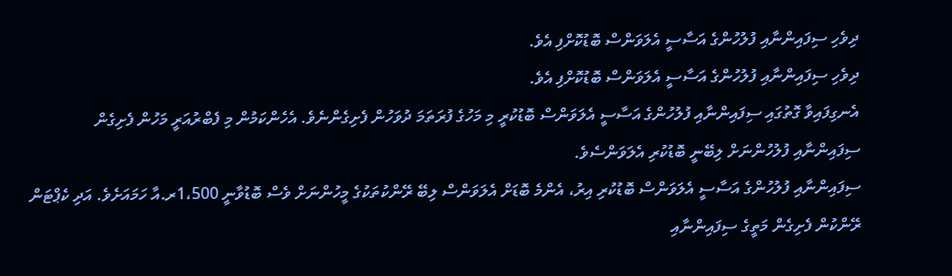ދިވެހި ސިފައިންނާއި ފުލުހުންގެ އަސާސީ އެލަވަންސް ބޮޑުކޮށްފި އެވެ.
ދިވެހި ސިފައިންނާއި ފުލުހުންގެ އަސާސީ އެލަވަންސް ބޮޑުކޮށްފި އެވެ.
އެނގިފައިވާ ގޮތުގައި ސިފައިންނާއި ފުލުހުންގެ އަސާސީ އެލަވަންސް ބޮޑުކުރީ މި މަހުގެ ފުރަތަމަ ދުވަހުން ފެށިގެންނެވެ. އެހެންކަމުން މި ފެބްރުއަރީ މަހުން ފެށިގެން ސިފައިންނާއި ފުލުހުންނަށް ލިބޭނީ ބޮޑުކުރި އެލަވަންސެވެ.
ސިފައިންނާއި ފުލުހުންގެ އަސާސީ އެލަވަންސް ބޮޑުކުރި އިރު، އެންމެ ބޮޑަށް އެލަވަންސް ލިބޭ ރޭންކުތަކުގެ މީހުންނަށް ވެސް ބޮޑުވާނީ 1،500ރ.އާ ހަމައަށެވެ. އަދި ކެޕްޓަން ރޭންކުން ފެށިގެން މަތީގެ ސިފައިންނާއި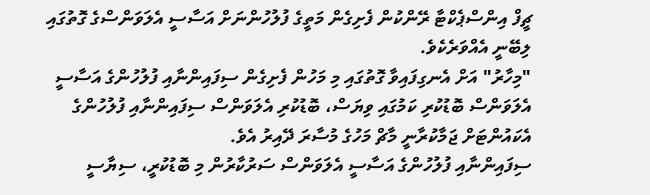ޗީފް އިންސްޕެކްޓާ ރޭންކުން ފެށިގެން މަތީގެ ފުލުހުންނަށް އަސާސީ އެލަވަންސްގެ ގޮތުގައި ލިބޭނީ އެއްވަރެކެވެ.
"މިހާރު" އަށް އެނގިފައިވާ ގޮތުގައި މި މަހުން ފެށިގެން ސިފައިންނާއި ފުލުހުންގެ އަސާސީ އެލަވަންސް ބޮޑުކުރި ކަމުގައި ވިޔަސް، ބޮޑުކުރި އެލަވަންސް ސިފައިންނާއި ފުލުހުންގެ އެކައުންޓަށް ޖަމާކުރާނީ މާޗް މަހުގެ މުސާރަ ދޭއިރު އެވެ.
ސިފައިންނާއި ފުލުހުންގެ އަސާސީ އެލަވަންސް ސަރުކާރުން މި ބޮޑުކުރީ، ސިޔާސީ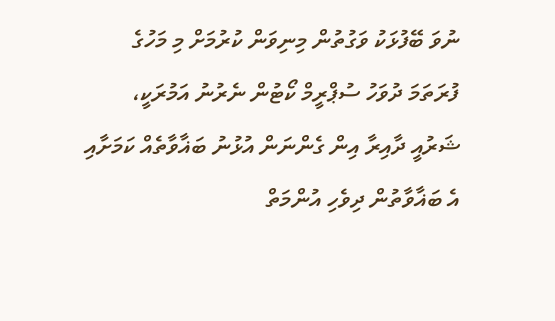ނުވަ ބޭފުޅަކު ވަގުތުން މިނިވަން ކުރުމަށް މި މަހުގެ ފުރަތަމަ ދުވަހު ސުޕްރީމް ކޯޓުން ނެރުނު އަމުރަކީ، ޝަރުއީ ދާއިރާ އިން ގެންނަން އުޅުނު ބަޣާވާތެއް ކަމަށާއި އެ ބަޣާވާތުން ދިވެހި އުންމަތް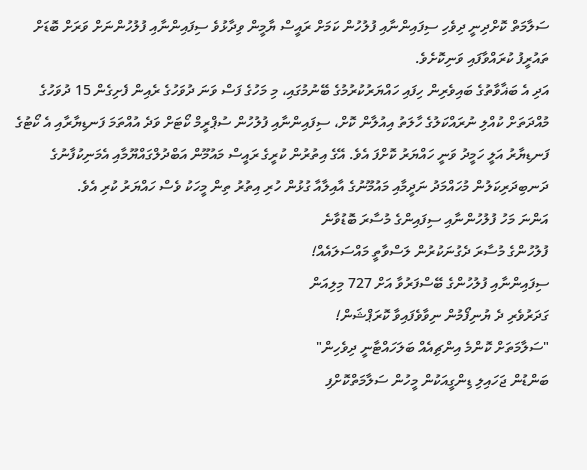ސަލާމަތް ކޮށްދިނީ ދިވެހި ސިފައިންނާއި ފުލުހުން ކަމަށް ރައީސް ޔާމީން ވިދާޅުވެ ސިފައިންނާއި ފުލުހުންނަށް ވަރަށް ބޮޑަށް ތައުރީފު ކުރައްވާފައި ވަނިކޮށެވެ.
އަދި އެ ބަޣާވާތުގެ ބައިވެރިން ހިފައި ހައްޔަރުކުރުމުގެ ބޭނުމުގައި، މި މަހުގެ ފަސް ވަނަ ދުވަހުގެ ރެއިން ފެށިގެން 15 ދުވަހުގެ މުއްދަތަށް ކުއްލި ނުރައްކަލުގެ ހާލަތު އިއުލާން ކޮށް، ސިފައިންނާއި ފުލުހުން ސުޕްރީމް ކޯޓަށް ވަދެ އުއްތަމަ ފަނޑިޔާރާއި އެ ކޯޓުގެ ފަނޑިޔާރު އަލީ ހަމީދު ވަނީ ހައްޔަރު ކޮށްފަ އެވެ. އޭގެ އިތުރުން ކުރީގެ ރައީސް މައުމޫން އަބްދުލްގައްޔޫމާއި އެމަނިކުފާނުގެ ދަނބިދަރިކަލުން މުހައްމަދު ނަދީމާއި މައުމޫނުގެ އާއިލާއާ ގުޅުން ހުރި އިތުރު ތިން މީހަކު ވެސް ހައްޔަރު ކުރި އެވެ.
އަންނަ މަހު ފުލުހުންނާއި ސިފައިންގެ މުސާރަ ބޮޑުވާނެ
ފުލުހުންގެ މުސާރަ ދެގުނަކުރުން ލަސްވާތީ މައްސަލައެއް!
ސިފައިންނާއި ފުލުހުންގެ ބޭސްފަރުވާ އަށް 727 މިލިއަން
ގަދަރުވެރި ދެ ޔުނިފޯމުން ނިވާވެފައިވާ ކޮރަޕްޝަން!
"ސަލާމަތަށް ކޮންމެ އިންޗިއެއް ބަލަހައްޓާނީ ދިވެހިން"
ބަންޑުން ޖަހައިލި ޑިންގީއަކުން މީހުން ސަލާމަތްކޮށްފި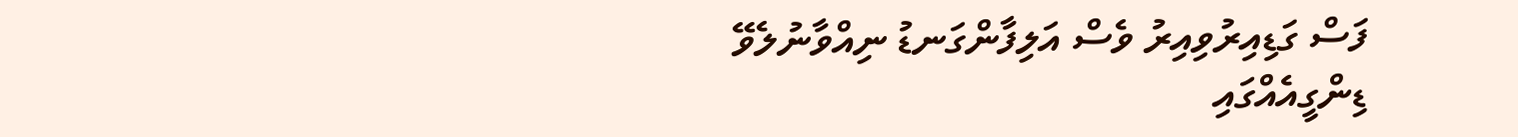ފަސް ގަޑިއިރުވިއިރު ވެސް އަލިފާންގަނޑު ނިއްވާނުލެވޭ
ޑިންގީއެއްގައި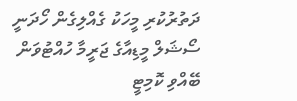ދަތުރުކުރި މީހަކު ގެއްލިގެން ހޯދަނީ
ސޯޝަލް މީޑިއާގެ ޖަރީމާ ހުއްޓުވަން ބޭއްވި ކޮމިޓީ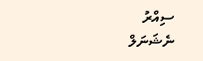ސިއްރު
ނެޝަނަލް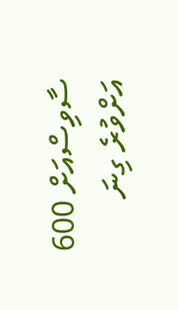ސާވިސްއަށް 600 އަށްވުރެ ގިނަ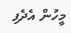މީހުން އެދެފި